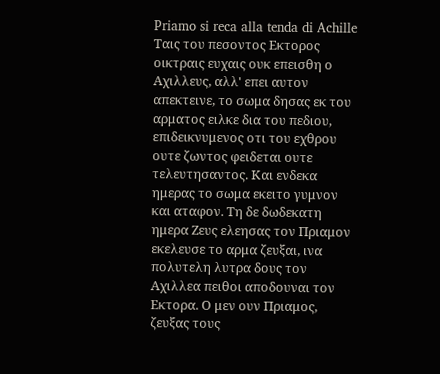Priamo si reca alla tenda di Achille
Ταις του πεσοντος Εκτορος οικτραις ευχαις ουκ επεισθη ο Αχιλλευς, αλλ' επει αυτον απεκτεινε, το σωμα δησας εκ του αρματος ειλκε δια του πεδιου, επιδεικνυμενος οτι του εχθρου ουτε ζωντος φειδεται ουτε τελευτησαντος. Και ενδεκα ημερας το σωμα εκειτο γυμνον και αταφον. Τη δε δωδεκατη ημερα Ζευς ελεησας τον Πριαμον εκελευσε το αρμα ζευξαι, ινα πολυτελη λυτρα δους τον Αχιλλεα πειθοι αποδουναι τον Εκτορα. Ο μεν ουν Πριαμος, ζευξας τους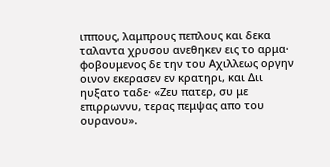ιππους, λαμπρους πεπλους και δεκα ταλαντα χρυσου ανεθηκεν εις το αρμα· φοβουμενος δε την του Αχιλλεως οργην οινον εκερασεν εν κρατηρι, και Διι ηυξατο ταδε· «Ζευ πατερ, συ με επιρρωννυ, τερας πεμψας απο του ουρανου».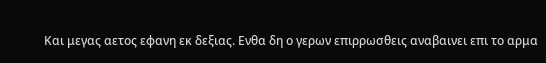Και μεγας αετος εφανη εκ δεξιας. Ενθα δη ο γερων επιρρωσθεις αναβαινει επι το αρμα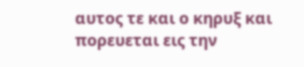αυτος τε και ο κηρυξ και πορευεται εις την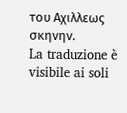του Αχιλλεως σκηνην.
La traduzione è visibile ai soli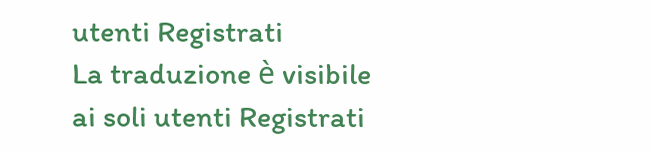utenti Registrati
La traduzione è visibile ai soli utenti Registrati